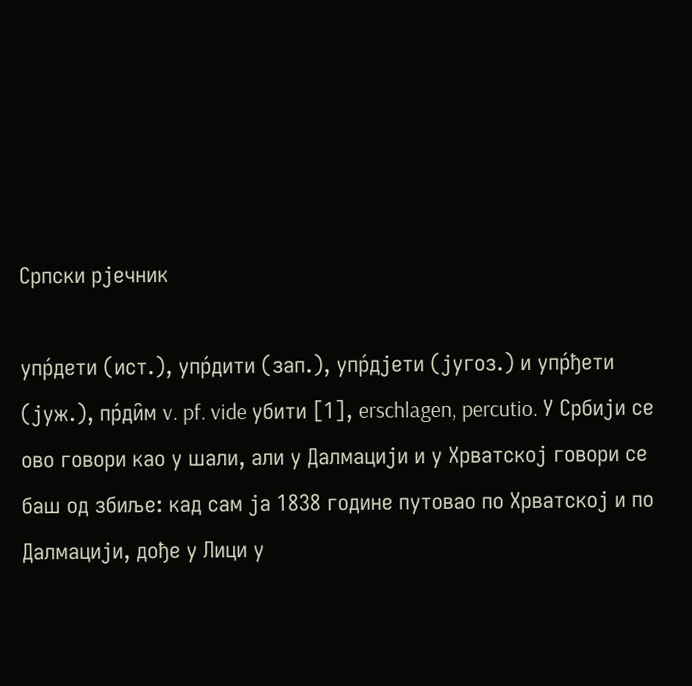Српски рјечник

упр́дети (ист.), упр́дити (зап.), упр́дјети (југоз.) и упр́ђети (јуж.), пр́ди̑м v. pf. vide убити [1], erschlagen, percutio. У Србији се ово говори као у шали, али у Далмацији и у Хрватској говори се баш од збиље: кад сам ја 1838 године путовао по Хрватској и по Далмацији, дође у Лици у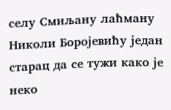селу Смиљану лаћману Николи Боројевићу један старац да се тужи како је неко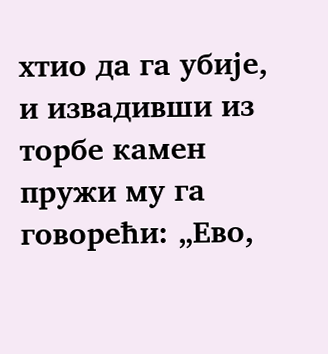хтио да га убије, и извадивши из торбе камен пружи му га говорећи: „Ево,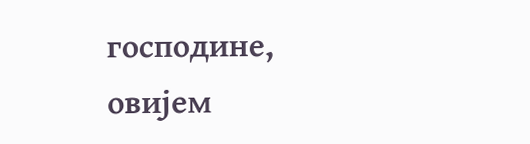господине, овијем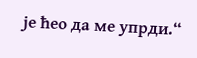је ћео да ме упрди.“